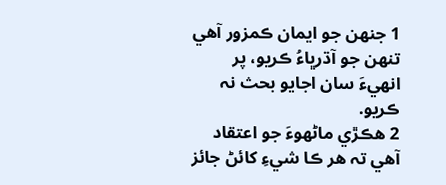1 جنھن جو ايمان ڪمزور آھي تنھن جو آڌرڀاءُ ڪريو، پر انھيءَ سان اجايو بحث نہ ڪريو.
2 ھڪڙي ماڻھوءَ جو اعتقاد آھي تہ ھر ڪا شيءِ کائڻ جائز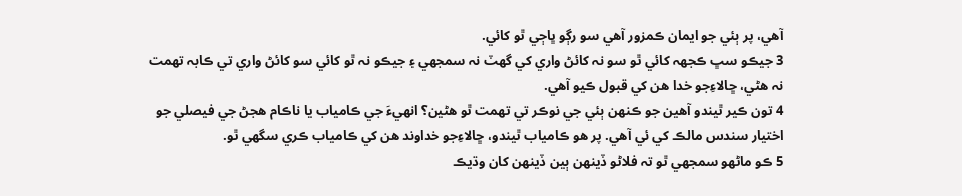آھي، پر ٻئي جو ايمان ڪمزور آھي سو رڳو ڀاڄي ٿو کائي.
3 جيڪو سڀ ڪجھہ کائي ٿو سو نہ کائڻ واري کي گھٽ نہ سمجھي ۽ جيڪو نہ ٿو کائي سو کائڻ واري تي ڪابہ تھمت نہ ھڻي، ڇالاءِجو خدا ھن کي قبول ڪيو آھي.
4 تون ڪير ٿيندو آھين جو ڪنھن ٻئي جي نوڪر تي تھمت ٿو ھڻين؟ انھيءَ جي ڪامياب يا ناڪام ھجڻ جي فيصلي جو اختيار سندس مالڪ کي ئي آھي. پر ھو ڪامياب ٿيندو، ڇالاءِجو خداوند ھن کي ڪامياب ڪري سگھي ٿو.
5 ڪو ماڻھو سمجھي ٿو تہ فلاڻو ڏينھن ٻين ڏينھن کان وڌيڪ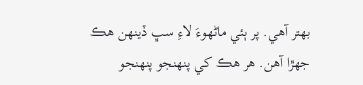بھتر آھي. پر ٻئي ماڻھوءَ لاءِ سڀ ڏينھن ھڪ جھڙا آھن. ھر ھڪ کي پنھنجو پنھنجو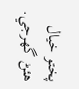پختو خيال ھئڻ گھرجي.